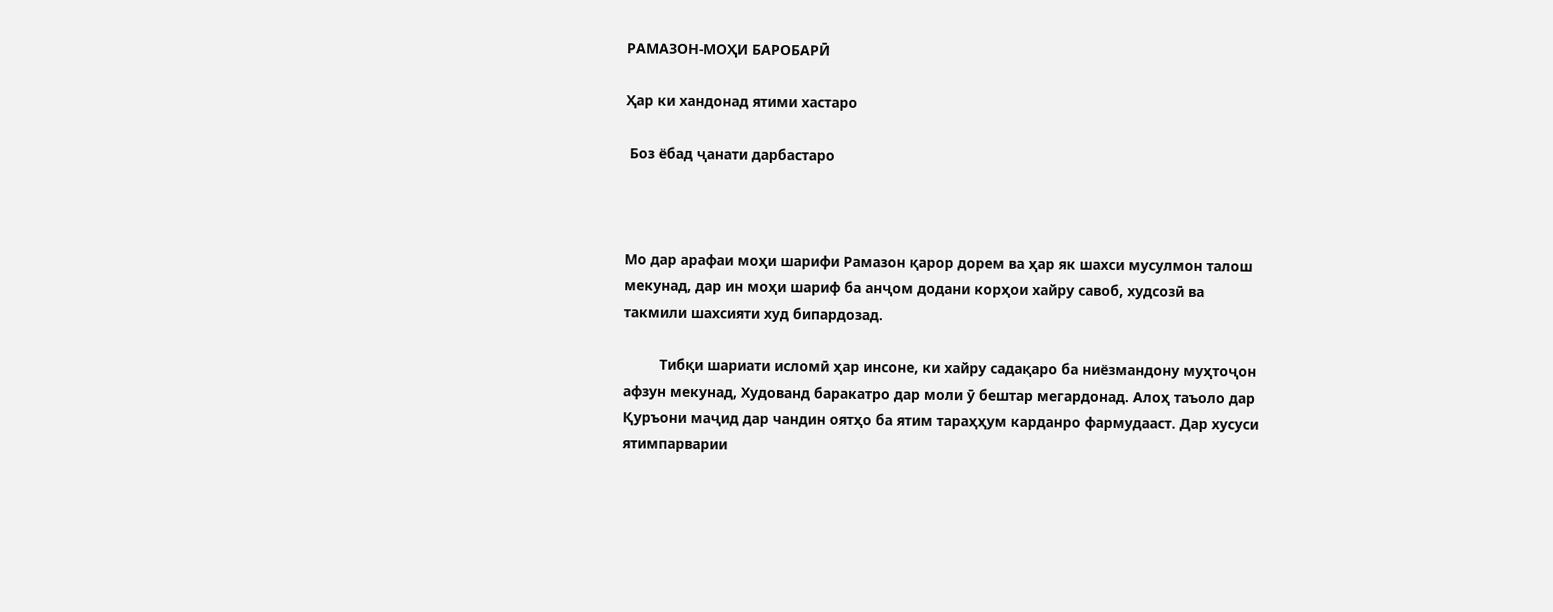РАМАЗОН-МОҲИ БАРОБАРӢ

Ҳар ки хандонад ятими хастаро

 Боз ёбад ҷанати дарбастаро



Мо дар арафаи моҳи шарифи Рамазон қарор дорем ва ҳар як шахси мусулмон талош мекунад, дар ин моҳи шариф ба анҷом додани корҳои хайру савоб, худсозӣ ва такмили шахсияти худ бипардозад.

         Тибқи шариати исломӣ ҳар инсоне, ки хайру садақаро ба ниёзмандону муҳтоҷон афзун мекунад, Худованд баракатро дар моли ӯ бештар мегардонад. Алоҳ таъоло дар Қуръони маҷид дар чандин оятҳо ба ятим тараҳҳум карданро фармудааст. Дар хусуси ятимпарварии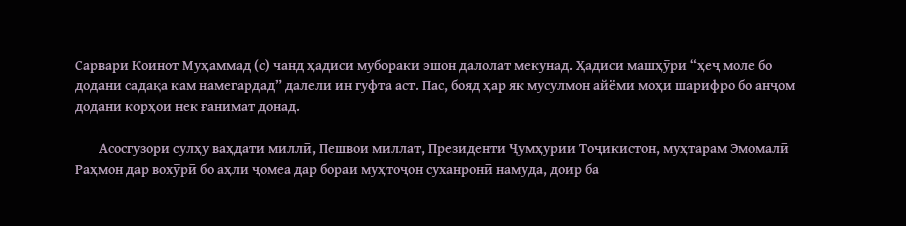Сарвари Коинот Муҳаммад (с) чанд ҳадиси мубораки эшон далолат мекунад. Ҳадиси машҳӯри “ҳеҷ моле бо додани садақа кам намегардад” далели ин гуфта аст. Пас, бояд ҳар як мусулмон айёми моҳи шарифро бо анҷом додани корҳои нек ғанимат донад.

        Асосгузори сулҳу ваҳдати миллӣ, Пешвои миллат, Президенти Ҷумҳурии Тоҷикистон, муҳтарам Эмомалӣ Раҳмон дар вохӯрӣ бо аҳли ҷомеа дар бораи муҳтоҷон суханронӣ намуда, доир ба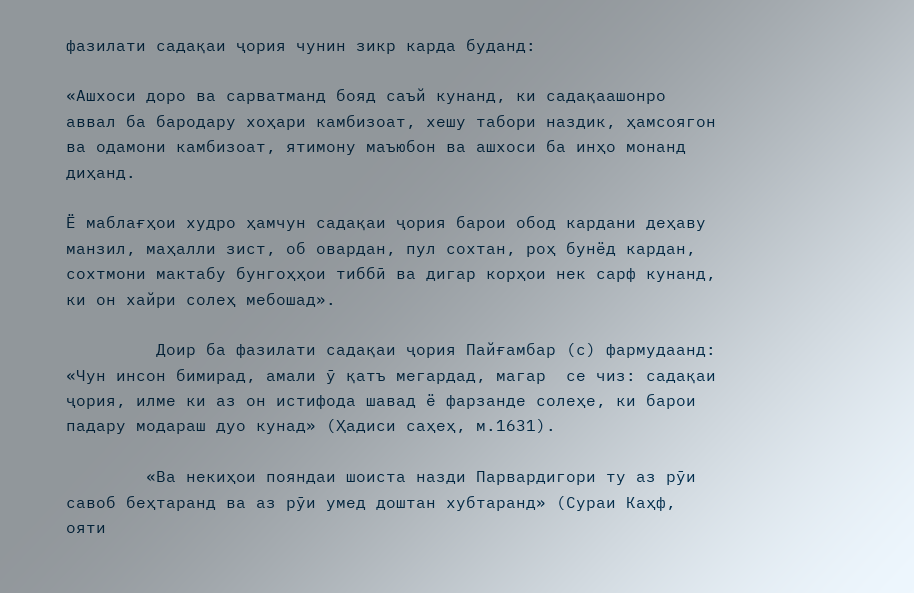фазилати садақаи ҷория чунин зикр карда буданд:

«Ашхоси доро ва сарватманд бояд саъй кунанд, ки садақаашонро аввал ба бародару хоҳари камбизоат, хешу табори наздик, ҳамсоягон ва одамони камбизоат, ятимону маъюбон ва ашхоси ба инҳо монанд диҳанд.

Ё маблағҳои худро ҳамчун садақаи ҷория барои обод кардани деҳаву манзил, маҳалли зист, об овардан, пул сохтан, роҳ бунёд кардан, сохтмони мактабу бунгоҳҳои тиббӣ ва дигар корҳои нек сарф кунанд, ки он хайри солеҳ мебошад».

         Доир ба фазилати садақаи ҷория Пайғамбар (с) фармудаанд: «Чун инсон бимирад, амали ӯ қатъ мегардад, магар  се чиз: садақаи ҷория, илме ки аз он истифода шавад ё фарзанде солеҳе, ки барои падару модараш дуо кунад» (Ҳадиси саҳеҳ, м.1631).

        «Ва некиҳои пояндаи шоиста назди Парвардигори ту аз рӯи савоб беҳтаранд ва аз рӯи умед доштан хубтаранд» (Сураи Каҳф, ояти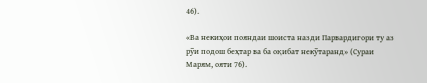46).

«Ва некиҳои пояндаи шоиста назди Парвардигори ту аз рӯи подош беҳтар ва ба оқибат некӯтаранд» (Сураи Марям, ояти 76).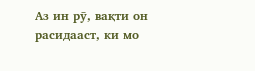Аз ин рӯ, вақти он расидааст, ки мо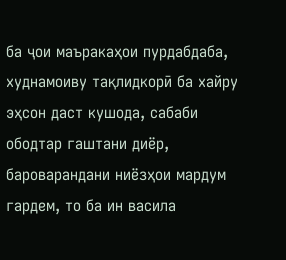ба ҷои маъракаҳои пурдабдаба, худнамоиву тақлидкорӣ ба хайру эҳсон даст кушода, сабаби ободтар гаштани диёр, бароварандани ниёзҳои мардум гардем, то ба ин васила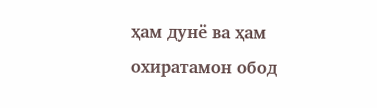ҳам дунё ва ҳам охиратамон обод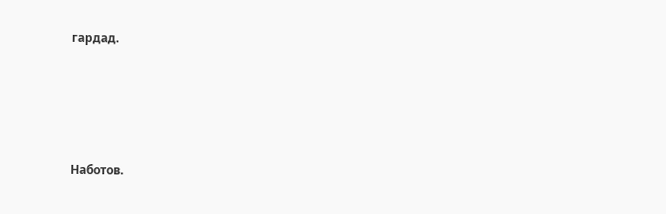гардад.





Наботов.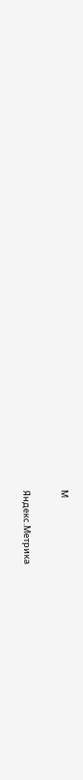М

Яндекс.Метрика